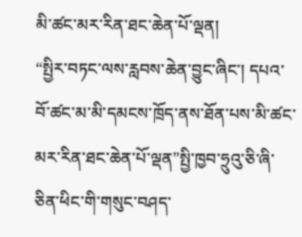མི་ཚང་མར་རིན་ཐང་ཆེན་པོ་ལྡན།
“སྤྱིར་བཏང་ལས་རླབས་ཆེན་བྱུང་ཞིང་། དཔའ་བོ་ཚང་མ་མི་དམངས་ཁྲོད་ནས་ཐོན་པས་མི་ཚང་མར་རིན་ཐང་ཆེན་པོ་ལྡན”སྤྱི་ཁྱབ་ཧྲུའུ་ཅི་ཞི་ཅིན་ཕིང་གི་གསུང་བཤད་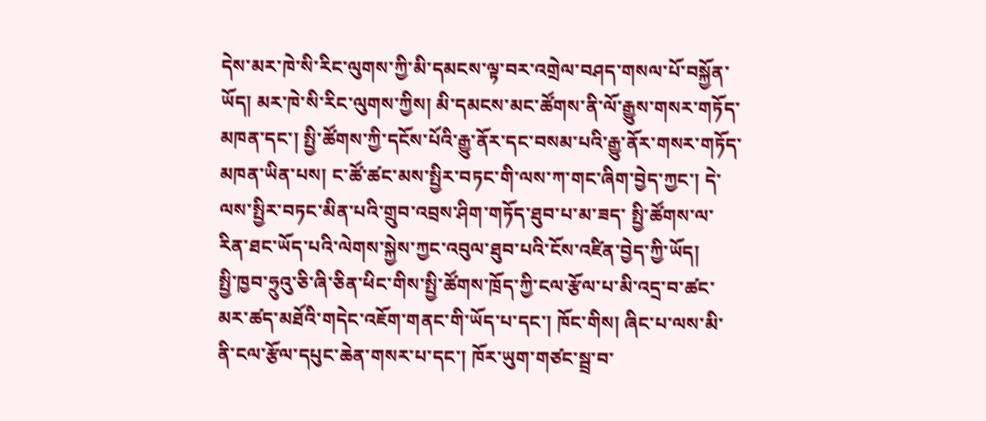དེས་མར་ཁེ་སི་རིང་ལུགས་ཀྱི་མི་དམངས་ལྟ་བར་འགྲེལ་བཤད་གསལ་པོ་བསྐྱོན་ཡོད། མར་ཁེ་སི་རིང་ལུགས་ཀྱིས། མི་དམངས་མང་ཚོགས་ནི་ལོ་རྒྱུས་གསར་གཏོད་མཁན་དང་། སྤྱི་ཚོགས་ཀྱི་དངོས་པོའི་རྒྱུ་ནོར་དང་བསམ་པའི་རྒྱུ་ནོར་གསར་གཏོད་མཁན་ཡིན་པས། ང་ཚོ་ཚང་མས་སྤྱིར་བཏང་གི་ལས་ཀ་གང་ཞིག་བྱེད་ཀྱང་། དེ་ལས་སྤྱིར་བཏང་མིན་པའི་གྲུབ་འབྲས་ཤིག་གཏོད་ཐུབ་པ་མ་ཟད་ སྤྱི་ཚོགས་ལ་རིན་ཐང་ཡོད་པའི་ལེགས་སྐྱེས་ཀྱང་འབུལ་ཐུབ་པའི་ངོས་འཛིན་བྱེད་ཀྱི་ཡོད།
སྤྱི་ཁྱབ་ཧྲུའུ་ཅི་ཞི་ཅིན་ཕིང་གིས་སྤྱི་ཚོགས་ཁྲོད་ཀྱི་ངལ་རྩོལ་པ་མི་འདྲ་བ་ཚང་མར་ཚད་མཐོའི་གདེང་འཇོག་གནང་གི་ཡོད་པ་དང་། ཁོང་གིས། ཞིང་པ་ལས་མི་ནི་ངལ་རྩོལ་དཔུང་ཆེན་གསར་པ་དང་། ཁོར་ཡུག་གཙང་སྦྲ་བ་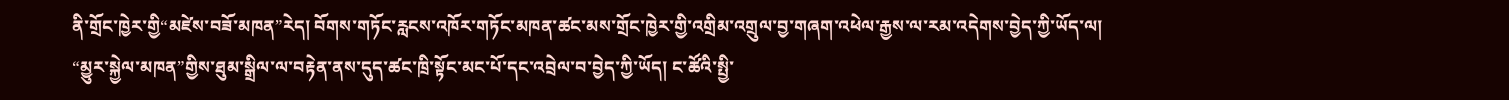ནི་གྲོང་ཁྱེར་གྱི“མཛེས་བཟོ་མཁན”རེད། བོགས་གཏོང་རླངས་འཁོར་གཏོང་མཁན་ཚང་མས་གྲོང་ཁྱེར་གྱི་འགྲིམ་འགྲུལ་བྱ་གཞག་འཕེལ་རྒྱས་ལ་རམ་འདེགས་བྱེད་ཀྱི་ཡོད་ལ། “མྱུར་སྐྱེལ་མཁན”གྱིས་ཐུམ་སྒྲིལ་ལ་བརྟེན་ནས་དུད་ཚང་ཁྲི་སྟོང་མང་པོ་དང་འབྲེལ་བ་བྱེད་ཀྱི་ཡོད། ང་ཚོའི་སྤྱི་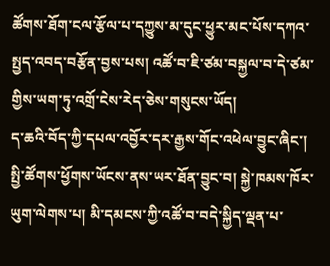ཚོགས་ཐོག་ངལ་རྩོལ་པ་དཀྱུས་མ་དུང་ཕྱུར་མང་པོས་དཀའ་སྤྱད་འབད་བརྩོན་བྱས་པས། འཚོ་བ་ཇི་ཙམ་བསྐྱལ་བ་དེ་ཙམ་གྱིས་ཡག་ཏུ་འགྲོ་ངེས་རེད་ཅེས་གསུངས་ཡོད།
ད་ཆའི་བོད་ཀྱི་དཔལ་འབྱོར་དར་རྒྱས་གོང་འཕེལ་བྱུང་ཞིང་། སྤྱི་ཚོགས་ཕྱོགས་ཡོངས་ནས་ཡར་ཐོན་བྱུང་བ། སྐྱེ་ཁམས་ཁོར་ཡུག་ལེགས་པ། མི་དམངས་ཀྱི་འཚོ་བ་བདེ་སྐྱིད་ལྡན་པ་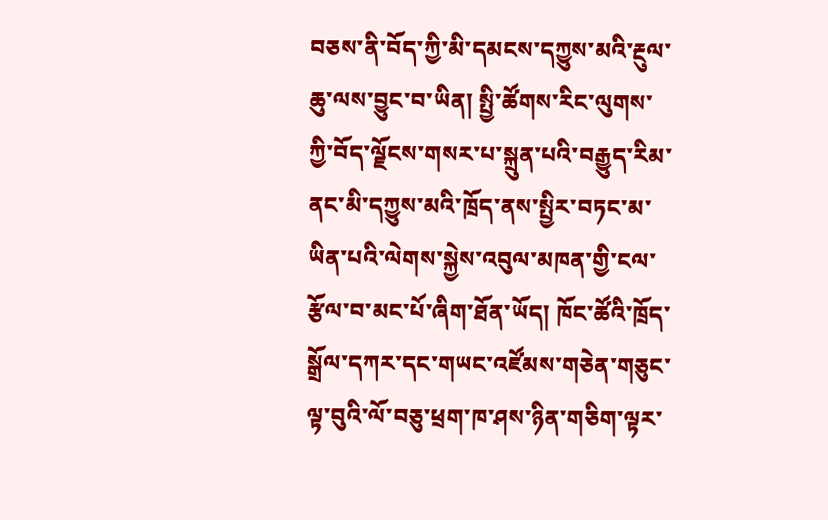བཅས་ནི་བོད་ཀྱི་མི་དམངས་དཀྱུས་མའི་རྔུལ་ཆུ་ལས་བྱུང་བ་ཡིན། སྤྱི་ཚོགས་རིང་ལུགས་ཀྱི་བོད་ལྗོངས་གསར་པ་སྐྲུན་པའི་བརྒྱུད་རིམ་ནང་མི་དཀྱུས་མའི་ཁྲོད་ནས་སྤྱིར་བཏང་མ་ཡིན་པའི་ལེགས་སྐྱེས་འབུལ་མཁན་གྱི་ངལ་རྩོལ་བ་མང་པོ་ཞིག་ཐོན་ཡོད། ཁོང་ཚོའི་ཁྲོད་སྒྲོལ་དཀར་དང་གཡང་འཛོམས་གཅེན་གཅུང་ལྟ་བུའི་ལོ་བཅུ་ཕྲག་ཁ་ཤས་ཉིན་གཅིག་ལྟར་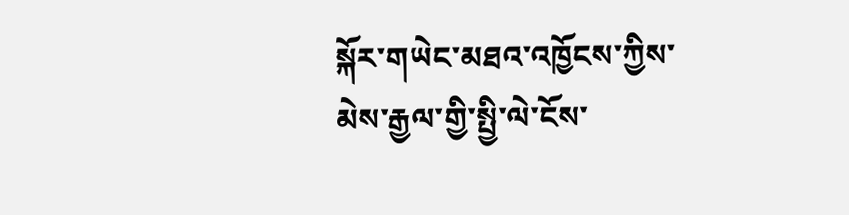སྐོར་གཡེང་མཐའ་འཁྱོངས་ཀྱིས་མེས་རྒྱལ་གྱི་སྤྱི་ལེ་ངོས་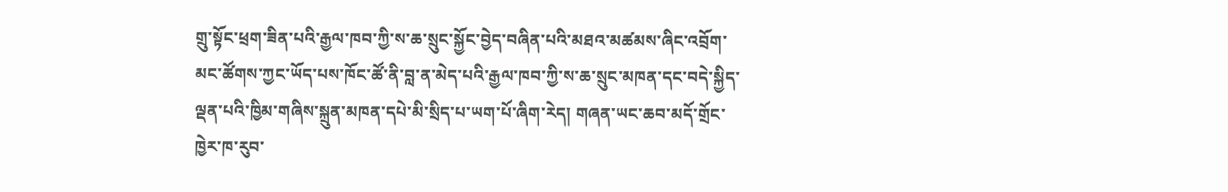གྲུ་སྟོང་ཕྲག་ཟིན་པའི་རྒྱལ་ཁབ་ཀྱི་ས་ཆ་སྲུང་སྐྱོང་བྱེད་བཞིན་པའི་མཐའ་མཚམས་ཞིང་འབྲོག་མང་ཚོགས་ཀྱང་ཡོད་པས་ཁོང་ཚོ་ནི་བླ་ན་མེད་པའི་རྒྱལ་ཁབ་ཀྱི་ས་ཆ་སྲུང་མཁན་དང་བདེ་སྐྱིད་ལྡན་པའི་ཁྱིམ་གཞིས་སྐྲུན་མཁན་དཔེ་མི་སྲིད་པ་ཡག་པོ་ཞིག་རེད། གཞན་ཡང་ཆབ་མདོ་གྲོང་ཁྱེར་ཁ་རུབ་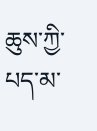ཆུས་ཀྱི་པད་མ་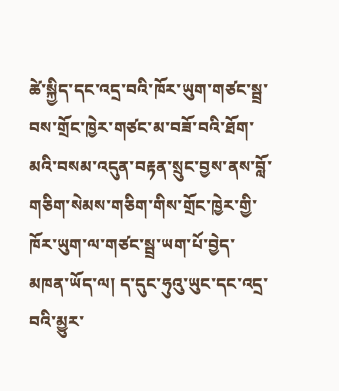ཚེ་སྐྱིད་དང་འདྲ་བའི་ཁོར་ཡུག་གཙང་སྦྲ་བས་གྲོང་ཁྱེར་གཙང་མ་བཟོ་བའི་ཐོག་མའི་བསམ་འདུན་བརྟན་སྲུང་བྱས་ནས་བློ་གཅིག་སེམས་གཅིག་གིས་གྲོང་ཁྱེར་གྱི་ཁོར་ཡུག་ལ་གཙང་སྦྲ་ཡག་པོ་བྱེད་མཁན་ཡོད་ལ། ད་དུང་ཧུའུ་ཡུང་དང་འདྲ་བའི་མྱུར་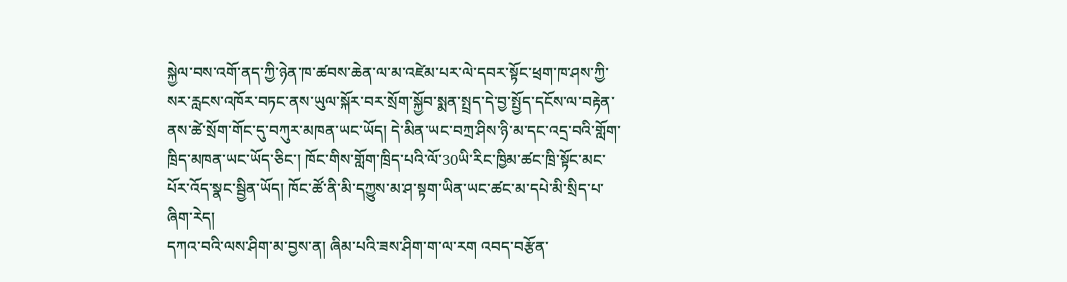སྐྱེལ་བས་འགོ་ནད་ཀྱི་ཉེན་ཁ་ཚབས་ཆེན་ལ་མ་འཛེམ་པར་ལེ་དབར་སྟོང་ཕྲག་ཁ་ཤས་ཀྱི་སར་རླངས་འཁོར་བཏང་ནས་ཡུལ་སྐོར་བར་སྲོག་སྐྱོབ་སྨན་སྤྲད་དེ་བྱ་སྤྱོད་དངོས་ལ་བརྟེན་ནས་ཚེ་སྲོག་གོང་དུ་བཀུར་མཁན་ཡང་ཡོད། དེ་མིན་ཡང་བཀྲ་ཤིས་ཉི་མ་དང་འདྲ་བའི་གློག་ཁྲིད་མཁན་ཡང་ཡོད་ཅིང་། ཁོང་གིས་གློག་ཁྲིད་པའི་ལོ་30ཡི་རིང་ཁྱིམ་ཚང་ཁྲི་སྟོང་མང་པོར་འོད་སྣང་སྦྱིན་ཡོད། ཁོང་ཚོ་ནི་མི་དཀྱུས་མ་ཤ་སྟག་ཡིན་ཡང་ཚང་མ་དཔེ་མི་སྲིད་པ་ཞིག་རེད།
དཀའ་བའི་ལས་ཤིག་མ་བྱས་ན། ཞིམ་པའི་ཟས་ཤིག་ག་ལ་རག འབད་བརྩོན་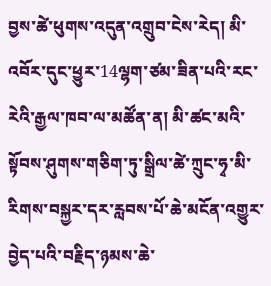བྱས་ཚེ་ཕུགས་འདུན་འགྲུབ་ངེས་རེད། མི་འབོར་དུང་ཕྱུར་14ལྷག་ཙམ་ཟིན་པའི་རང་རེའི་རྒྱལ་ཁབ་ལ་མཚོན་ན། མི་ཚང་མའི་སྟོབས་ཤུགས་གཅིག་ཏུ་སྒྲིལ་ཚེ་ཀྲུང་ཧྭ་མི་རིགས་བསྐྱར་དར་རླབས་པོ་ཆེ་མངོན་འགྱུར་བྱེད་པའི་བརྗིད་ཉམས་ཆེ་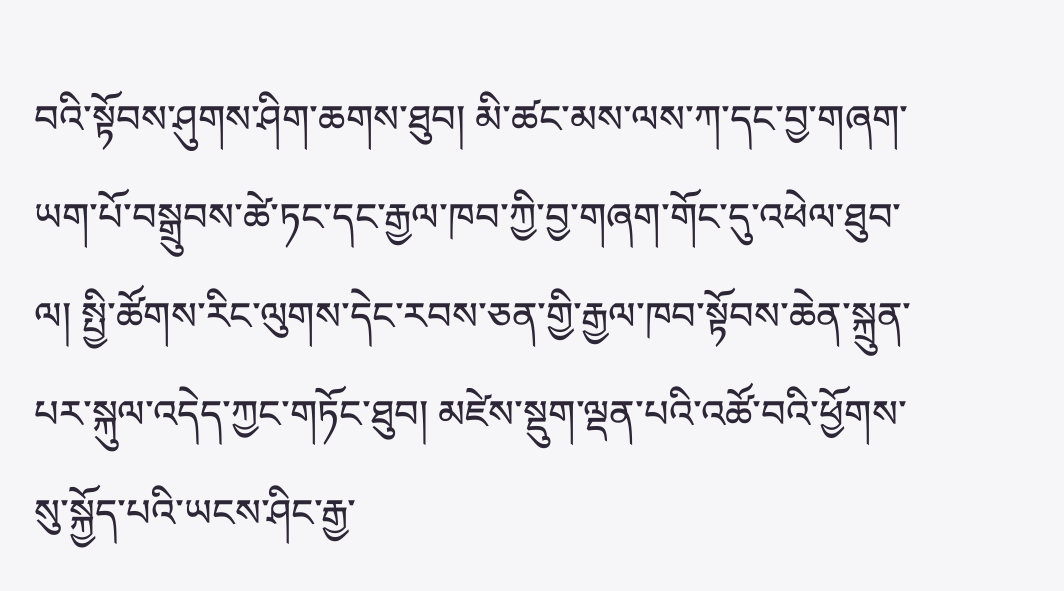བའི་སྟོབས་ཤུགས་ཤིག་ཆགས་ཐུབ། མི་ཚང་མས་ལས་ཀ་དང་བྱ་གཞག་ཡག་པོ་བསྒྲུབས་ཚེ་ཏང་དང་རྒྱལ་ཁབ་ཀྱི་བྱ་གཞག་གོང་དུ་འཕེལ་ཐུབ་ལ། སྤྱི་ཚོགས་རིང་ལུགས་དེང་རབས་ཅན་གྱི་རྒྱལ་ཁབ་སྟོབས་ཆེན་སྐྲུན་པར་སྐུལ་འདེད་ཀྱང་གཏོང་ཐུབ། མཛེས་སྡུག་ལྡན་པའི་འཚོ་བའི་ཕྱོགས་སུ་སྐྱོད་པའི་ཡངས་ཤིང་རྒྱ་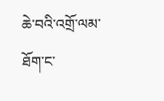ཆེ་བའི་འགྲོ་ལམ་ཐོག་ང་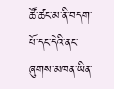ཚོ་ཚང་མ་ནི་བདག་པོ་དང་དེའི་ནང་ཞུགས་མཁན་ཡིན་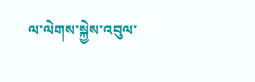ལ་ལེགས་སྐྱེས་འབུལ་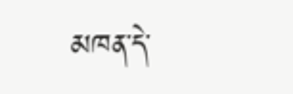མཁན་དེ་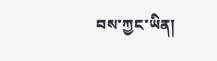བས་ཀྱང་ཡིན།